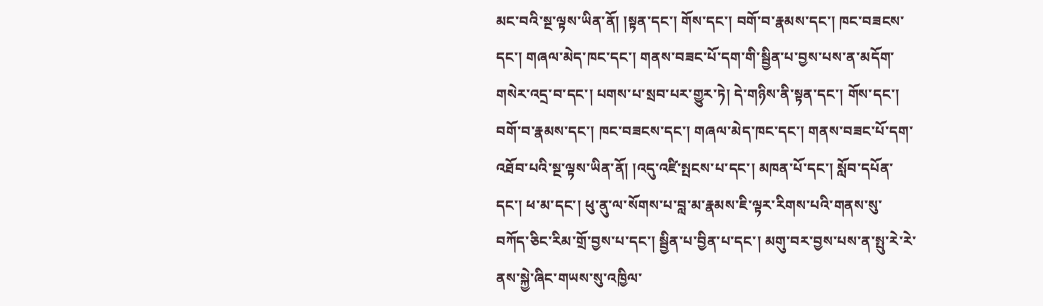མང་བའི་སྔ་ལྟས་ཡིན་ནོ། །སྟན་དང་། གོས་དང་། བགོ་བ་རྣམས་དང་། ཁང་བཟངས་དང་། གཞལ་མེད་ཁང་དང་། གནས་བཟང་པོ་དག་གི་སྦྱིན་པ་བྱས་པས་ན་མདོག་གསེར་འདྲ་བ་དང་། པགས་པ་སྲབ་པར་གྱུར་ཏེ། དེ་གཉིས་ནི་སྟན་དང་། གོས་དང་། བགོ་བ་རྣམས་དང་། ཁང་བཟངས་དང་། གཞལ་མེད་ཁང་དང་། གནས་བཟང་པོ་དག་འཐོབ་པའི་སྔ་ལྟས་ཡིན་ནོ། །འདུ་འཛི་སྤངས་པ་དང་། མཁན་པོ་དང་། སློབ་དཔོན་དང་། ཕ་མ་དང་། ཕུ་ནུ་ལ་སོགས་པ་བླ་མ་རྣམས་ཇི་ལྟར་རིགས་པའི་གནས་སུ་བཀོད་ཅིང་རིམ་གྲོ་བྱས་པ་དང་། སྦྱིན་པ་བྱིན་པ་དང་། མགུ་བར་བྱས་པས་ན་སྤུ་རེ་རེ་ནས་སྐྱེ་ཞིང་གཡས་སུ་འཁྱིལ་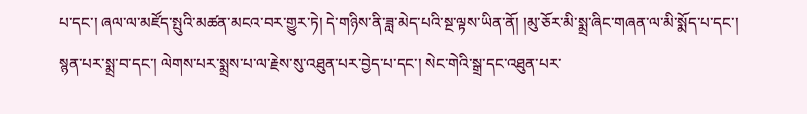པ་དང་། ཞལ་ལ་མཛོད་སྤུའི་མཚན་མངའ་བར་གྱུར་ཏེ། དེ་གཉིས་ནི་ཟླ་མེད་པའི་སྔ་ལྟས་ཡིན་ནོ། །མུ་ཅོར་མི་སྨྲ་ཞིང་གཞན་ལ་མི་སྨོད་པ་དང་། སྙན་པར་སྨྲ་བ་དང་། ལེགས་པར་སྨྲས་པ་ལ་རྗེས་སུ་འཐུན་པར་བྱེད་པ་དང་། སེང་གེའི་སྒྲ་དང་འཐུན་པར་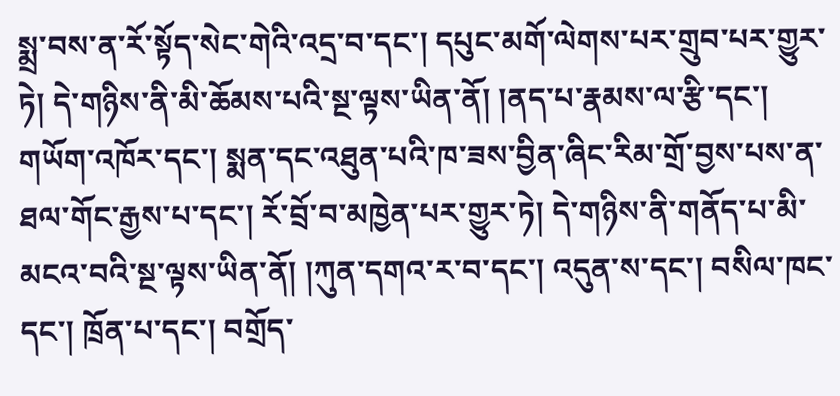སྨྲ་བས་ན་རོ་སྟོད་སེང་གེའི་འདྲ་བ་དང་། དཔུང་མགོ་ལེགས་པར་གྲུབ་པར་གྱུར་ཏེ། དེ་གཉིས་ནི་མི་ཆོམས་པའི་སྔ་ལྟས་ཡིན་ནོ། །ནད་པ་རྣམས་ལ་རྩི་དང་། གཡོག་འཁོར་དང་། སྨན་དང་འཐུན་པའི་ཁ་ཟས་བྱིན་ཞིང་རིམ་གྲོ་བྱས་པས་ན་ཐལ་གོང་རྒྱས་པ་དང་། རོ་བྲོ་བ་མཁྱེན་པར་གྱུར་ཏེ། དེ་གཉིས་ནི་གནོད་པ་མི་མངའ་བའི་སྔ་ལྟས་ཡིན་ནོ། །ཀུན་དགའ་ར་བ་དང་། འདུན་ས་དང་། བསིལ་ཁང་དང་། ཁྲོན་པ་དང་། བགྲོད་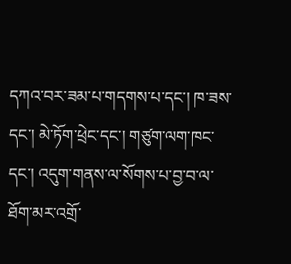དཀའ་བར་ཟམ་པ་གདགས་པ་དང་། ཁ་ཟས་དང་། མེ་ཏོག་ཕྲེང་དང་། གཙུག་ལག་ཁང་དང་། འདུག་གནས་ལ་སོགས་པ་བྱ་བ་ལ་ཐོག་མར་འགྲོ་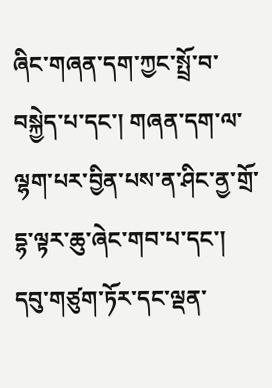ཞིང་གཞན་དག་ཀྱང་སྤྲོ་བ་བསྐྱེད་པ་དང་། གཞན་དག་ལ་ལྷག་པར་བྱིན་པས་ན་ཤིང་ནྱ་གྲོ་དྷ་ལྟར་ཆུ་ཞེང་གབ་པ་དང་། དབུ་གཙུག་ཏོར་དང་ལྡན་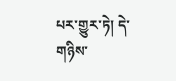པར་གྱུར་ཏེ། དེ་གཉིས་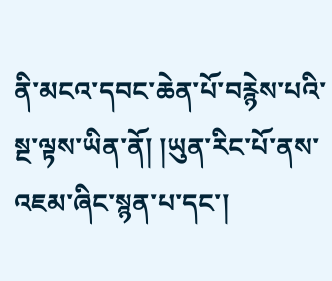ནི་མངའ་དབང་ཆེན་པོ་བརྙེས་པའི་སྔ་ལྟས་ཡིན་ནོ། །ཡུན་རིང་པོ་ནས་འཇམ་ཞིང་སྙན་པ་དང་།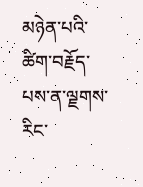མཉེན་པའི་ཚིག་བརྗོད་པས་ན་ལྗགས་རིང་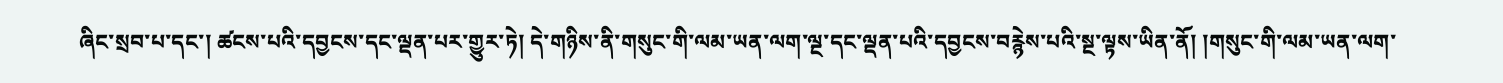ཞིང་སྲབ་པ་དང་། ཚངས་པའི་དབྱངས་དང་ལྡན་པར་གྱུར་ཏེ། དེ་གཉིས་ནི་གསུང་གི་ལམ་ཡན་ལག་ལྔ་དང་ལྡན་པའི་དབྱངས་བརྙེས་པའི་སྔ་ལྟས་ཡིན་ནོ། །གསུང་གི་ལམ་ཡན་ལག་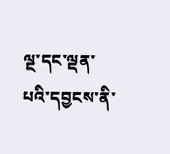ལྔ་དང་ལྡན་པའི་དབྱངས་ནི་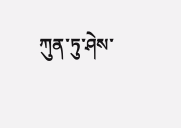ཀུན་ཏུ་ཤེས་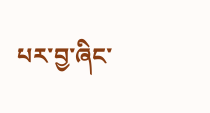པར་བྱ་ཞིང་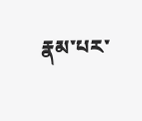རྣམ་པར་